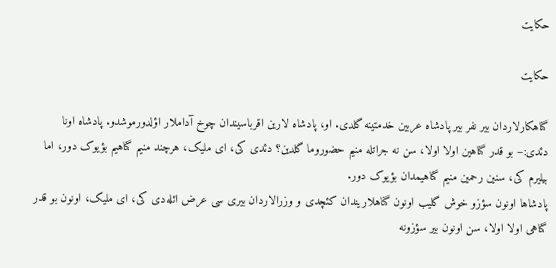حکایت

حکایت

گناهکارلاردان بیر نفر بیر پادشاه عربین خدمتینه گلدی. او، پادشاه لارین اقرباسیندان چوخ آداملار اؤلدورموشدو. پادشاه اونا دئدی:– بو قدر گناهین اولا اولا، سن نه جراتله منیم حضوروما گلدین؟ دئدی کی، ای ملیک، هرچند منیم گناهیم بؤیوک دور، اما بیلیرم کی، سنین رحمین منیم گناهیمدان بؤیوک دور.
پادشاها اونون سؤزو خوش گلیب اونون گناهلاریندان کئچدی و وزرالاردان بیری سی عرض ائله‌دی کی، ای ملیک، اونون بو قدر گناهی اولا اولا، سن اونون بیر سؤزونه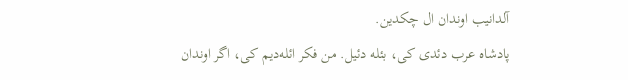آلدانیب اوندان ال چکدین.
پادشاه عرب دئدی کی، بئله دئیل. من فکر ائله‌دیم کی، اگر اوندان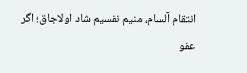انتقام آلسام، منیم نفسیم شاد اولاجاق؛ اگر عفو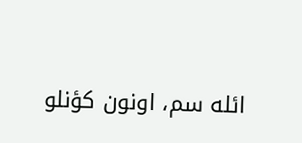ائله سم، اونون کؤنلو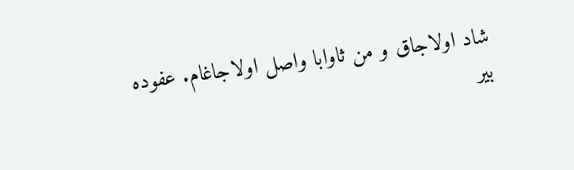شاد اولاجاق و من ثاوابا واصل اولاجاغام. عفوده بیر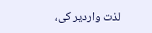لذت واردیر کی،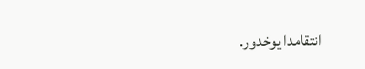انتقامدا یوخدور.